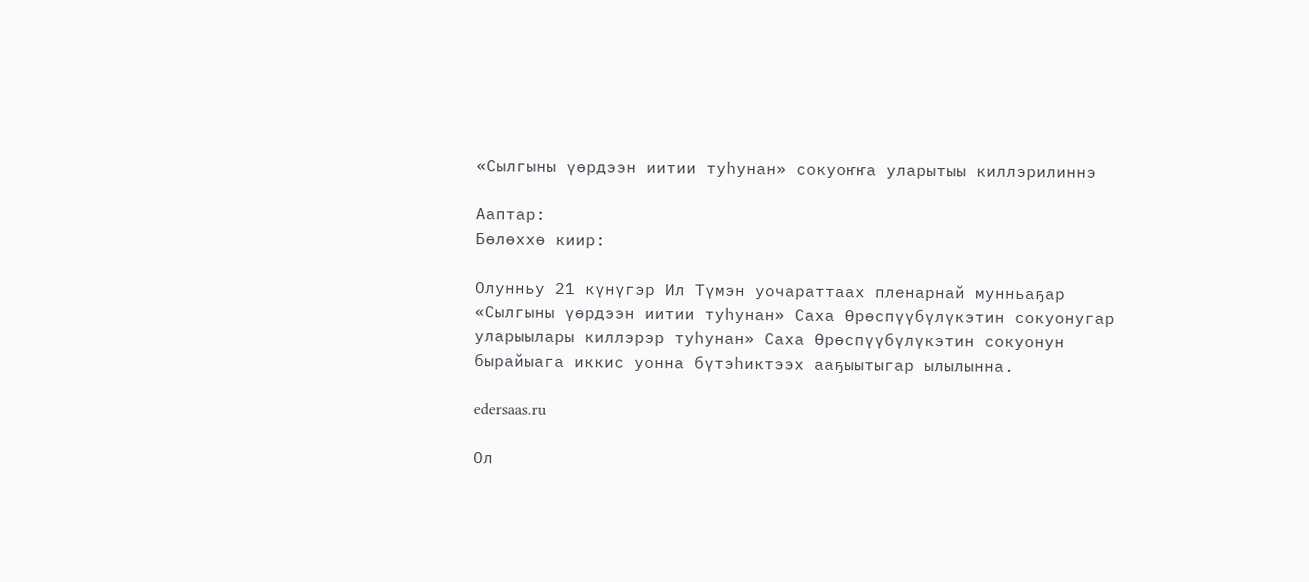«Сылгыны үөрдээн иитии туһунан» сокуоҥҥа уларытыы киллэрилиннэ

Ааптар:
Бөлөххө киир:

Олунньу 21 күнүгэр Ил Түмэн уочараттаах пленарнай мунньаҕар «Сылгыны үөрдээн иитии туһунан» Саха Өрөспүүбүлүкэтин сокуонугар уларыылары киллэрэр туһунан» Саха Өрөспүүбүлүкэтин сокуонун бырайыага иккис уонна бүтэһиктээх ааҕыытыгар ылылынна.

edersaas.ru

Ол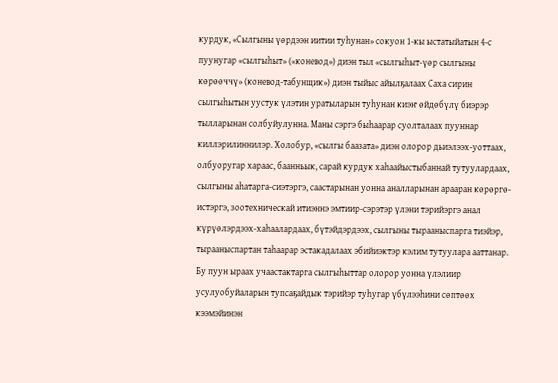курдук, «Сылгыны үөрдээн иитии туһунан» сокуон 1-кы ыстатыйатын 4-с пуунугар «сылгыһыт» («коневод») диэн тыл «сылгыһыт-үөр сылгыны көрөөччү» (коневод-табунщик») диэн тыйыс айылҕалаах Саха сирин сылгыһытын уустук үлэтин уратыларын туһунан киэҥ өйдөбүлү биэрэр тылларынан солбуйулунна. Маны сэргэ быһаарар суолталаах пууннар киллэрилиннилэр. Холобур, «сылгы баазата» диэн олорор дьиэлээх-уоттаах, олбуоругар хараас, баанньык, сарай курдук хаһаайыстыбаннай тутуулардаах, сылгыны аһатарга-сиэтэргэ, саастарынан уонна аналларынан арааран көрөргө-истэргэ, зоотехническай итиэннэ эмтиир-сэрэтэр үлэни тэрийэргэ анал күрүөлэрдээх-хаһаалардаах, бүтэйдэрдээх, сылгыны тырааныспарга тиэйэр, тырааныспартан таһаарар эстакадалаах эбийиэктэр кэлим тутуулара ааттанар. Бу пуун ыраах учаастактарга сылгыһыттар олорор уонна үлэлиир усулуобуйаларын тупсаҕайдык тэрийэр туһугар үбүлээһини сөптөөх кээмэйинэн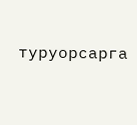туруорсарга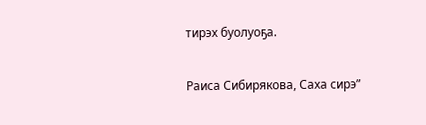тирэх буолуоҕа.

Раиса Сибирякова, Саха сирэ”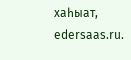хаһыат, edersaas.ru.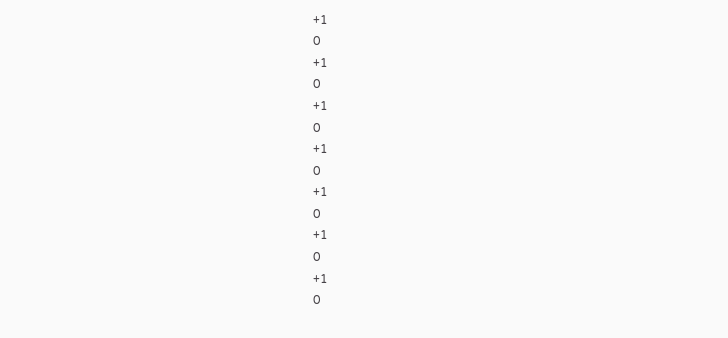+1
0
+1
0
+1
0
+1
0
+1
0
+1
0
+1
0